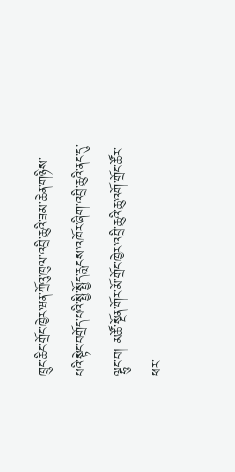ཁྲུང་ཆིང་གྲོང་ཁྱེར་ཝན་ཀྲོའུ་ཁུལ་འབྲི་ཆུའི་ཟམ་ཆེན་གཉིས་པའི་སྟེང་བགྲོད་པའི་སྤྱི་སྤྱོད་རླངས་འཁོར་ཞིག་འབྲི་ཆུའི་ནང་དུ་ལྷུང་བ། མཚོ་སྔོན་གོར་མོ་གྲོང་ཁྱེར་འབྲི་ཆུའི་ཆུ་འགོ་གྲོང་ཚོར་ཕར་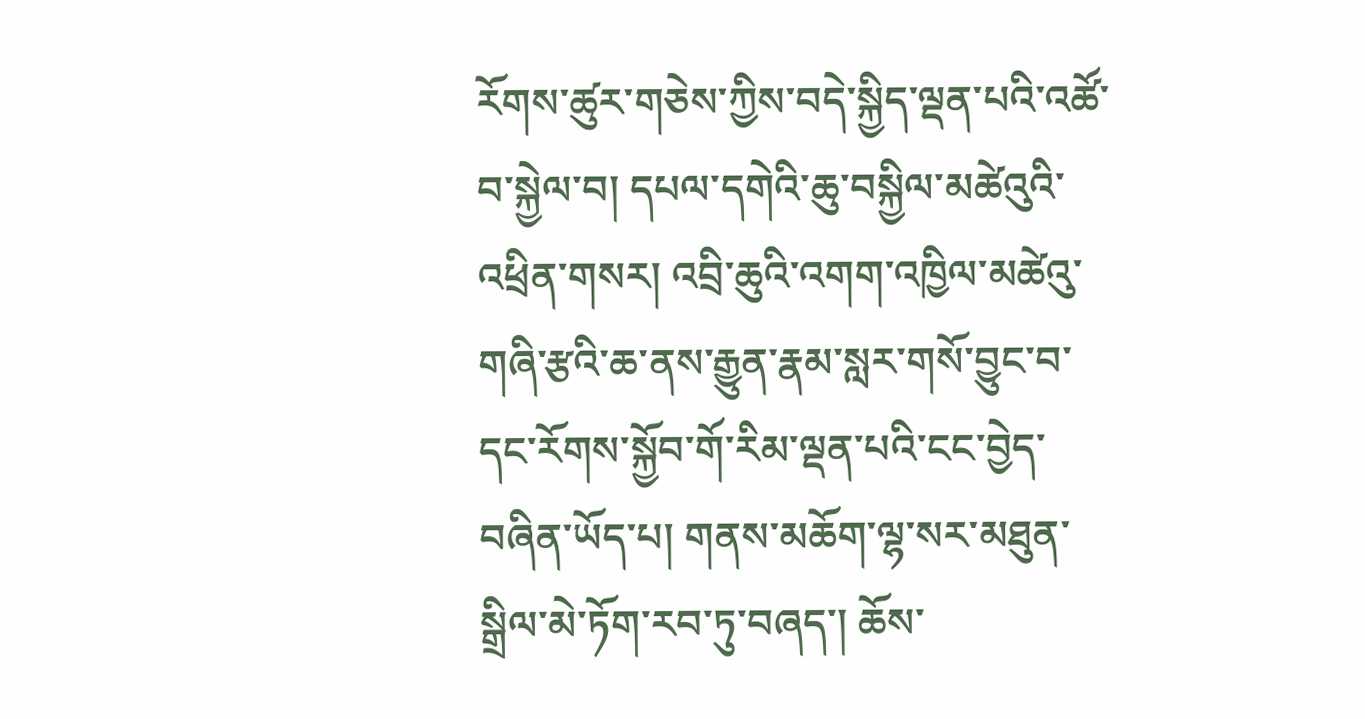རོགས་ཚུར་གཅེས་ཀྱིས་བདེ་སྐྱིད་ལྡན་པའི་འཚོ་བ་སྐྱེལ་བ། དཔལ་དགེའི་ཆུ་བསྐྱིལ་མཚེའུའི་འཕྲིན་གསར། འབྲི་ཆུའི་འགག་འཁྱིལ་མཚེའུ་གཞི་རྩའི་ཆ་ནས་རྒྱུན་རྣམ་སླར་གསོ་བྱུང་བ་དང་རོགས་སྐྱོབ་གོ་རིམ་ལྡན་པའི་ངང་བྱེད་བཞིན་ཡོད་པ། གནས་མཆོག་ལྷ་སར་མཐུན་སྒྲིལ་མེ་ཏོག་རབ་ཏུ་བཞད་། ཆོས་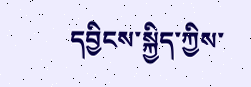དབྱིངས་སྐྱིད་ཀྱིས་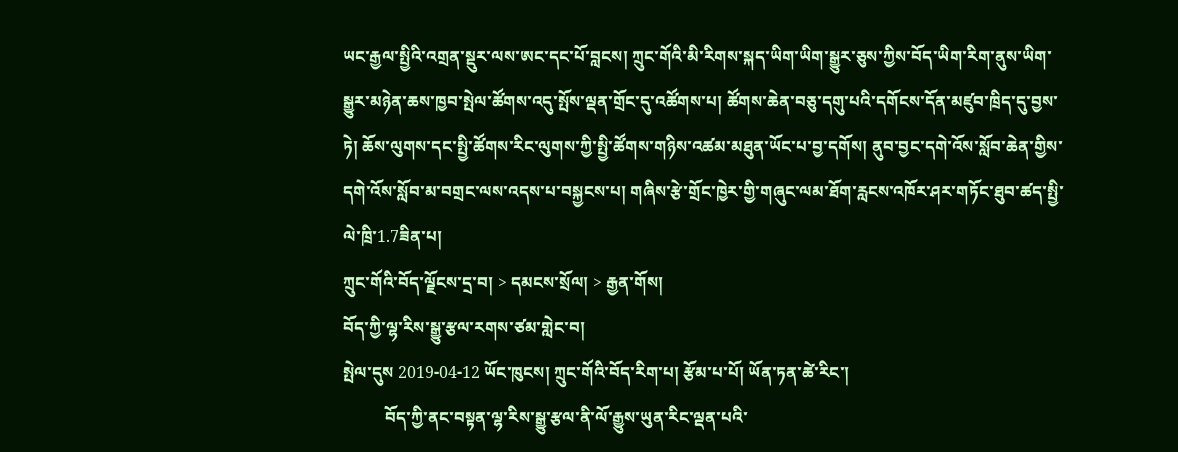ཡང་རྒྱལ་སྤྱིའི་འགྲན་སྡུར་ལས་ཨང་དང་པོ་བླངས། ཀྲུང་གོའི་མི་རིགས་སྐད་ཡིག་ཡིག་སྒྱུར་ཅུས་ཀྱིས་བོད་ཡིག་རིག་ནུས་ཡིག་སྒྱུར་མཉེན་ཆས་ཁྱབ་སྤེལ་ཚོགས་འདུ་སྤོས་ལྡན་གྲོང་དུ་འཚོགས་པ། ཚོགས་ཆེན་བཅུ་དགུ་པའི་དགོངས་དོན་མཛུབ་ཁྲིད་དུ་བྱས་ཏེ། ཆོས་ལུགས་དང་སྤྱི་ཚོགས་རིང་ལུགས་ཀྱི་སྤྱི་ཚོགས་གཉིས་འཚམ་མཐུན་ཡོང་པ་བྱ་དགོས། ནུབ་བྱང་དགེ་འོས་སློབ་ཆེན་གྱིས་དགེ་འོས་སློབ་མ་བགྲང་ལས་འདས་པ་བསྐྱངས་པ། གཞིས་རྩེ་གྲོང་ཁྱེར་གྱི་གཞུང་ལམ་ཐོག་རླངས་འཁོར་ཤར་གཏོང་ཐུབ་ཚད་སྤྱི་ལེ་ཁྲི་1.7ཟིན་པ།
ཀྲུང་གོའི་བོད་ལྗོངས་དྲ་བ། > དམངས་སྲོལ། > རྒྱན་གོས།
བོད་ཀྱི་ལྷ་རིས་སྒྱུ་རྩལ་རགས་ཙམ་གླེང་བ།
སྤེལ་དུས 2019-04-12 ཡོང་ཁུངས། ཀྲུང་གོའི་བོད་རིག་པ། རྩོམ་པ་པོ། ཡོན་ཏན་ཚེ་རིང་།
          བོད་ཀྱི་ནང་བསྟན་ལྷ་རིས་སྒྱུ་རྩལ་ནི་ལོ་རྒྱུས་ཡུན་རིང་ལྡན་པའི་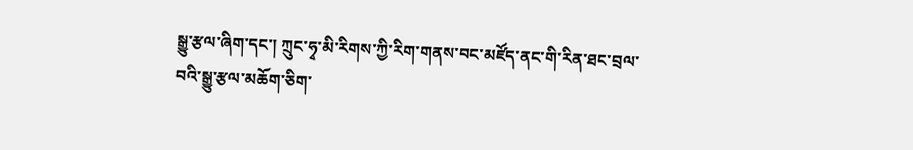སྒྱུ་རྩལ་ཞིག་དང་། ཀྲུང་ཧྭ་མི་རིགས་ཀྱི་རིག་གནས་བང་མཛོད་ནང་གི་རིན་ཐང་བྲལ་བའི་སྒྱུ་རྩལ་མཆོག་ཅིག་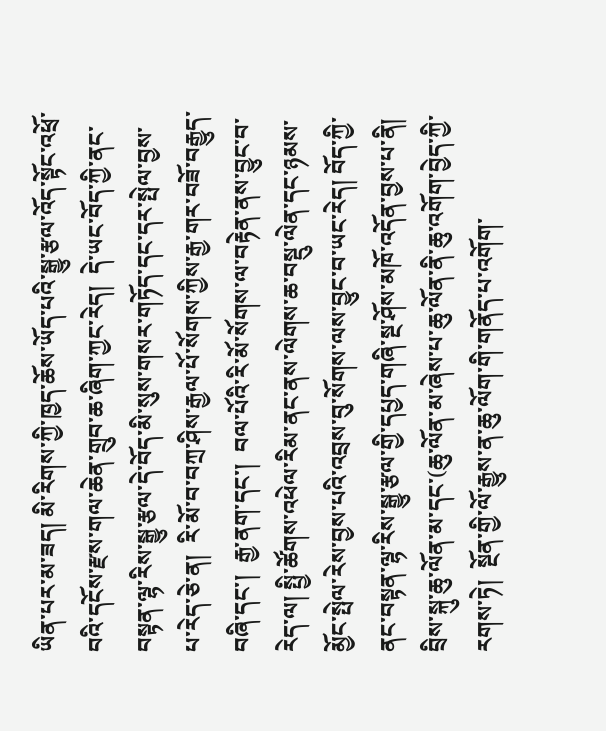ཡིན་པར་མ་ཟད། མི་རིགས་ཀྱི་ཁྱད་ཆོས་ཡོད་པའི་སྒྱུ་རྩལ་འོད་སྟོང་འཕྲོ་བའི་དངོས་རྫས་གལ་ཆེན་གྲུབ་ཆ་ཞིག་ཀྱང་རེད།  དེ་ཡང་བོད་ཀྱི་ནང་བསྟན་ལྷ་རིས་སྒྱུ་རྩལ་དེ་བོད་མི་སུས་གསར་གཏོད་དང་དར་སྤེལ་བྱས་པ་རེད་ཅེ་ན།  རི་མོ་བ་བཀྲ་ཤིས་རྒྱལ་པོ་སོགས་ཀྱིས་རྒྱ་གར་བཟོ་བརྒྱུད་བཞི་དང་།  རྒྱ་ནག་དང་།  བལ་པོའི་རི་མོ་སོགས་ལ་བརྟེན་ནས་བྱུང་བ་རེད་ལ། སྤྱི་ཚོགས་འཕེལ་རིམ་ནང་ནས་ལེགས་ཆ་བསྡུ་ལེན་དང་ཉམས་མྱོང་སྤེལ་རེས་བྱས་པའི་འབྲས་བུ་སོགས་ལས་བྱུང་བ་ཡང་རེད། བོད་ཀྱི་ནང་བསྟན་ལྷ་རིས་སྒྱུ་རྩལ་གྱི་དཔྱད་གཞི་སྔ་ཤོས་མཁོ་འདོན་བྱས་པ་ནི། བྲིས་སྐུ་ཆུ་ལོན་མ་དང་(ཆུ་ལོན་མ་ཞེས་པ་ཆུ་ལོན་ནི་ཆུ་འགོག་བྱེད་ཀྱི་རགས་ཏེ།  སྔོན་གྱི་ལོ་རྒྱུས་ན་ཆུ་ལོག་གི་གནོད་པ་འགོག་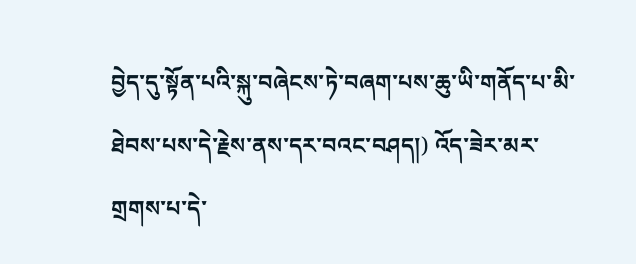བྱེད་དུ་སྟོན་པའི་སྐུ་བཞེངས་ཏེ་བཞག་པས་ཆུ་ཡི་གནོད་པ་མི་ཐེབས་པས་དེ་རྗེས་ནས་དར་བའང་བཤད།) འོད་ཟེར་མར་གྲགས་པ་དེ་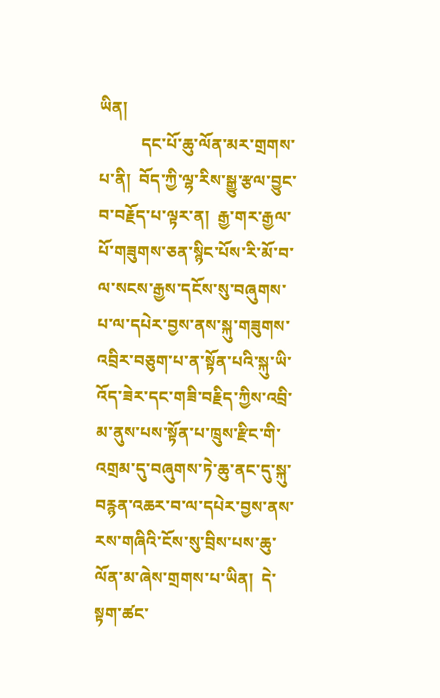ཡིན།
          དང་པོ་ཆུ་ལོན་མར་གྲགས་པ་ནི།  བོད་ཀྱི་ལྷ་རིས་སྒྱུ་རྩལ་བྱུང་བ་བརྗོད་པ་ལྟར་ན།  རྒྱ་གར་རྒྱལ་པོ་གཟུགས་ཅན་སྙིང་པོས་རི་མོ་བ་ལ་སངས་རྒྱས་དངོས་སུ་བཞུགས་པ་ལ་དཔེར་བྱས་ནས་སྐུ་གཟུགས་འབྲིར་བཅུག་པ་ན་སྟོན་པའི་སྐུ་ཡི་འོད་ཟེར་དང་གཟི་བརྗིད་ཀྱིས་འབྲི་མ་ནུས་པས་སྟོན་པ་ཁྲུས་རྫིང་གི་འགྲམ་དུ་བཞུགས་ཏེ་ཆུ་ནང་དུ་སྐུ་བརྙན་འཆར་བ་ལ་དཔེར་བྱས་ནས་རས་གཞིའི་ངོས་སུ་བྲིས་པས་ཆུ་ལོན་མ་ཞེས་གྲགས་པ་ཡིན།  དེ་སྟག་ཚང་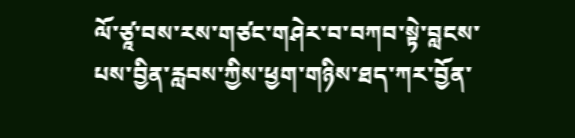ལོ་ཙཱ་བས་རས་གཙང་གཤེར་བ་བཀབ་སྟེ་བླངས་པས་བྱིན་རླབས་ཀྱིས་ཕྱག་གཉིས་ཐད་ཀར་བྱོན་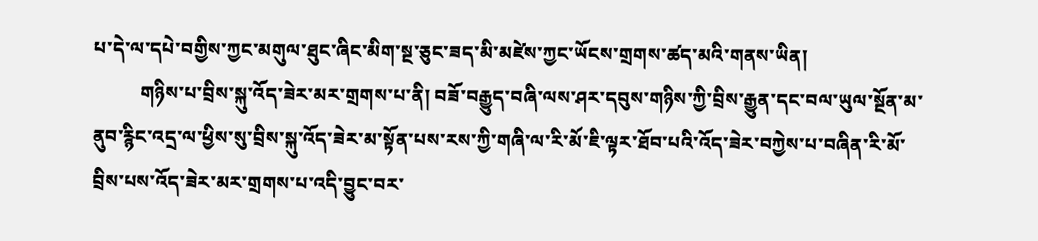པ་དེ་ལ་དཔེ་བགྱིས་ཀྱང་མགུལ་ཐུང་ཞིང་མིག་སྔ་ཅུང་ཟད་མི་མཛེས་ཀྱང་ཡོངས་གྲགས་ཚད་མའི་གནས་ཡིན།
          གཉིས་པ་བྲིས་སྐུ་འོད་ཟེར་མར་གྲགས་པ་ནི། བཟོ་བརྒྱུད་བཞི་ལས་ཤར་དབུས་གཉིས་ཀྱི་བྲིས་རྒྱུན་དང་བལ་ཡུལ་སྔོན་མ་ནུབ་རྙིང་འདྲ་ལ་ཕྱིས་སུ་བྲིས་སྐུ་འོད་ཟེར་མ་སྟོན་པས་རས་ཀྱི་གཞི་ལ་རི་མོ་ཇི་ལྟར་ཐོབ་པའི་འོད་ཟེར་བཀྱེས་པ་བཞིན་རི་མོ་བྲིས་པས་འོད་ཟེར་མར་གྲགས་པ་འདི་བྱུང་བར་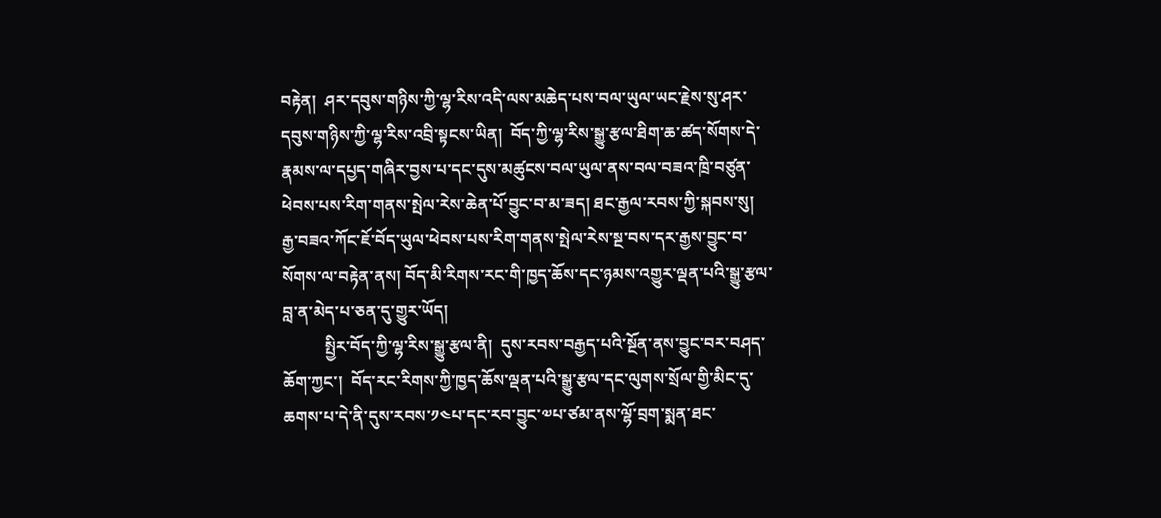བརྟེན།  ཤར་དབུས་གཉིས་ཀྱི་ལྷ་རིས་འདི་ལས་མཆེད་པས་བལ་ཡུལ་ཡང་རྗེས་སུ་ཤར་དབུས་གཉིས་ཀྱི་ལྷ་རིས་འབྲི་སྟངས་ཡིན།  བོད་ཀྱི་ལྷ་རིས་སྒྱུ་རྩལ་ཐིག་ཆ་ཚད་སོགས་དེ་རྣམས་ལ་དཔྱད་གཞིར་བྱས་པ་དང་དུས་མཚུངས་བལ་ཡུལ་ནས་བལ་བཟའ་ཁྲི་བཙུན་ཕེབས་པས་རིག་གནས་སྤེལ་རེས་ཆེན་པོ་བྱུང་བ་མ་ཟད། ཐང་རྒྱལ་རབས་ཀྱི་སྐབས་སུ།  རྒྱ་བཟའ་ཀོང་ཇོ་བོད་ཡུལ་ཕེབས་པས་རིག་གནས་སྤེལ་རེས་སྔ་བས་དར་རྒྱས་བྱུང་བ་སོགས་ལ་བརྟེན་ནས། བོད་མི་རིགས་རང་གི་ཁྱད་ཆོས་དང་ཉམས་འགྱུར་ལྡན་པའི་སྒྱུ་རྩལ་བླ་ན་མེད་པ་ཅན་དུ་གྱུར་ཡོད།
          སྤྱིར་བོད་ཀྱི་ལྷ་རིས་སྒྱུ་རྩལ་ནི།  དུས་རབས་བརྒྱད་པའི་སྔོན་ནས་བྱུང་བར་བཤད་ཆོག་ཀྱང་།  བོད་རང་རིགས་ཀྱི་ཁྱད་ཆོས་ལྡན་པའི་སྒྱུ་རྩལ་དང་ལུགས་སྲོལ་གྱི་མིང་དུ་ཆགས་པ་དེ་ནི་དུས་རབས་༡༤པ་དང་རབ་བྱུང་༧པ་ཙམ་ནས་ལྷོ་བྲག་སྨན་ཐང་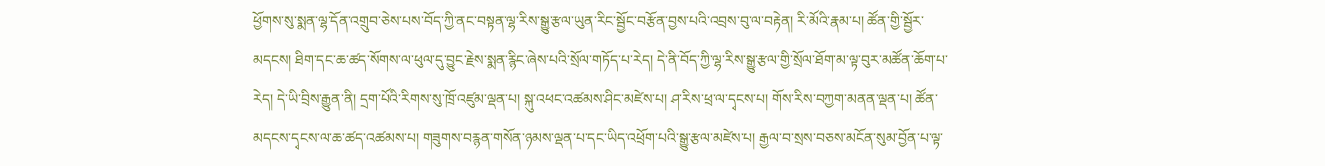ཕྱོགས་སུ་སྨན་ལྷ་དོན་འགྲུབ་ཅེས་པས་བོད་ཀྱི་ནང་བསྟན་ལྷ་རིས་སྒྱུ་རྩལ་ཡུན་རིང་སྦྱོང་བརྩོན་བྱས་པའི་འབྲས་བུ་ལ་བརྟེན། རི་མོའི་རྣམ་པ། ཚོན་གྱི་སྦྱོར་མདངས། ཐིག་དང་ཆ་ཚད་སོགས་ལ་ཕུལ་དུ་བྱུང་རྗེས་སྨན་རྙིང་ཞེས་པའི་སྲོལ་གཏོད་པ་རེད། དེ་ནི་བོད་ཀྱི་ལྷ་རིས་སྒྱུ་རྩལ་གྱི་སྲོལ་ཐོག་མ་ལྟ་བུར་མཚོན་ཆོག་པ་རེད། དེ་ཡི་བྲིས་རྒྱུན་ནི། དྲག་པོའི་རིགས་སུ་ཁྲོ་འཛུམ་ལྡན་པ། སྐུ་འཕང་འཚམས་ཤིང་མཛེས་པ། ཤ་རིས་ཕྲ་ལ་དྭངས་པ། གོས་རིས་བཀྱག་མནན་ལྡན་པ། ཚོན་མདངས་དྭངས་ལ་ཆ་ཚད་འཚམས་པ། གཟུགས་བརྙན་གསོན་ཉམས་ལྡན་པ་དང་ཡིད་འཕྲོག་པའི་སྒྱུ་རྩལ་མཛེས་པ། རྒྱལ་བ་སྲས་བཅས་མངོན་སུམ་བྱོན་པ་ལྟ་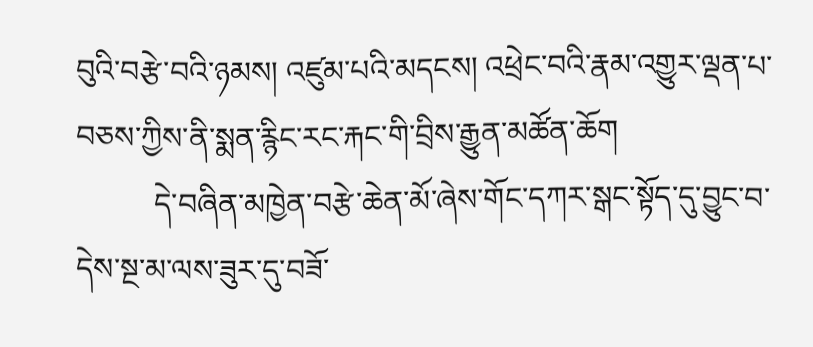བུའི་བརྩེ་བའི་ཉམས། འཛུམ་པའི་མདངས། འཕྲེང་བའི་རྣམ་འགྱུར་ལྡན་པ་བཅས་ཀྱིས་ནི་སྨན་རྙིང་རང་རྐང་གི་བྲིས་རྒྱུན་མཚོན་ཆོག
          དེ་བཞིན་མཁྱེན་བརྩེ་ཆེན་མོ་ཞེས་གོང་དཀར་སྒང་སྟོད་དུ་བྱུང་བ་དེས་སྔ་མ་ལས་ཟུར་དུ་བཟོ་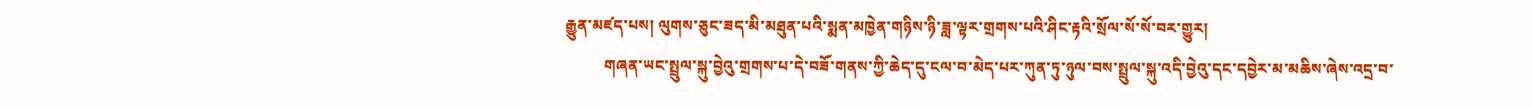རྒྱུན་མཛད་པས། ལུགས་ཅུང་ཟད་མི་མཐུན་པའི་སྨན་མཁྱེན་གཉིས་ཉི་ཟླ་ལྟར་གྲགས་པའི་ཤིང་རྟའི་སྲོལ་སོ་སོ་བར་གྱུར།
          གཞན་ཡང་སྤྲུལ་སྐུ་བྱེའུ་གྲགས་པ་དེ་བཟོ་གནས་ཀྱི་ཆེད་དུ་ངལ་བ་མེད་པར་ཀུན་ཏུ་ཉུལ་བས་སྤྲུལ་སྐུ་འདི་བྱེའུ་དང་དབྱེར་མ་མཆིས་ཞེས་འདྲ་བ་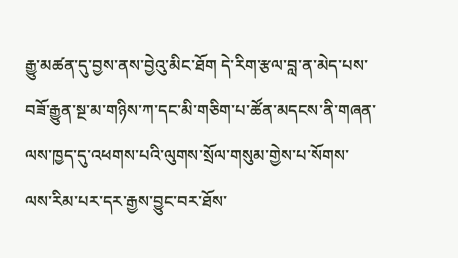རྒྱུ་མཚན་དུ་བྱས་ནས་བྱེའུ་མིང་ཐོག དེ་རིག་རྩལ་བླ་ན་མེད་པས་བཟོ་རྒྱུན་སྔ་མ་གཉིས་ཀ་དང་མི་གཅིག་པ་ཚོན་མདངས་ནི་གཞན་ལས་ཁྱད་དུ་འཕགས་པའི་ལུགས་སྲོལ་གསུམ་གྱེས་པ་སོགས་ལས་རིམ་པར་དར་རྒྱས་བྱུང་བར་ཐོས་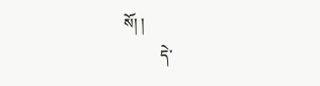སོ། །
          དེ་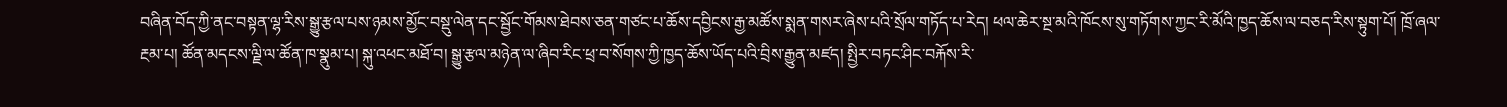བཞིན་བོད་ཀྱི་ནང་བསྟན་ལྷ་རིས་སྒྱུ་རྩལ་པས་ཉམས་མྱོང་བསྡུ་ལེན་དང་སྦྱོང་གོམས་ཐེབས་ཅན་གཙང་པ་ཆོས་དབྱིངས་རྒྱ་མཚོས་སྨན་གསར་ཞེས་པའི་སྲོལ་གཏོད་པ་རེད། ཕལ་ཆེར་སྔ་མའི་ཁོངས་སུ་གཏོགས་ཀྱང་རི་མོའི་ཁྱད་ཆོས་ལ་བཅད་རིས་སྟུག་པོ། ཁྲོ་ཞལ་རྔམ་པ། ཚོན་མདངས་ལྗི་ལ་ཚོན་ཁ་སྣུམ་པ། སྐུ་འཕང་མཐོ་བ། སྒྱུ་རྩལ་མཉེན་ལ་ཞིབ་རིང་ཕྲ་བ་སོགས་ཀྱི་ཁྱད་ཆོས་ཡོད་པའི་བྲིས་རྒྱུན་མཛད། སྤྱིར་བཏང་ཤིང་བརྐོས་རི་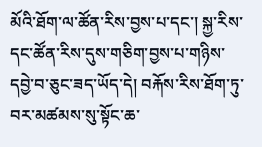མོའི་ཐོག་ལ་ཚོན་རིས་བྱས་པ་དང་། སྐྱ་རིས་དང་ཚོན་རིས་དུས་གཅིག་བྱས་པ་གཉིས་དབྱེ་བ་ཅུང་ཟད་ཡོད་དེ། བརྐོས་རིས་ཐོག་ཏུ་བར་མཚམས་སུ་སྟོང་ཆ་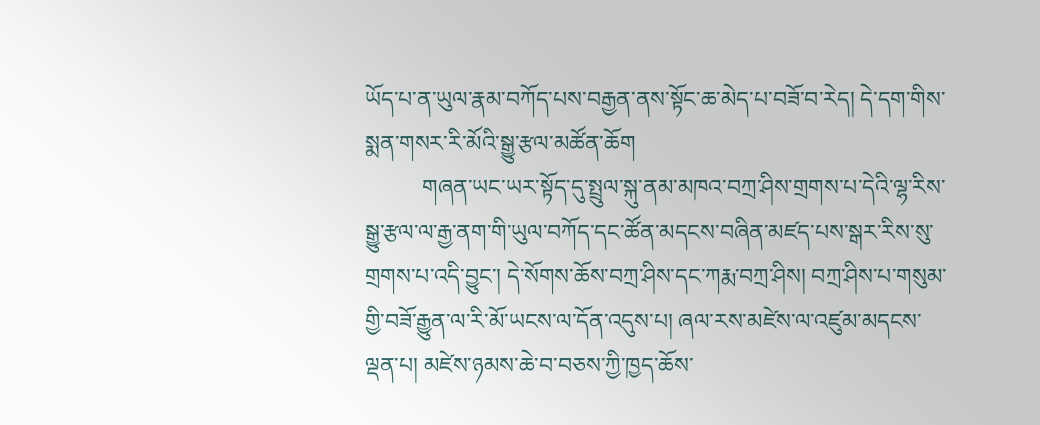ཡོད་པ་ན་ཡུལ་རྣམ་བཀོད་པས་བརྒྱན་ནས་སྟོང་ཆ་མེད་པ་བཟོ་བ་རེད། དེ་དག་གིས་སྨན་གསར་རི་མོའི་སྒྱུ་རྩལ་མཚོན་ཆོག
          གཞན་ཡང་ཡར་སྟོད་དུ་སྤྲུལ་སྐུ་ནམ་མཁའ་བཀྲ་ཤིས་གྲགས་པ་དེའི་ལྷ་རིས་སྒྱུ་རྩལ་ལ་རྒྱ་ནག་གི་ཡུལ་བཀོད་དང་ཚོན་མདངས་བཞིན་མཛད་པས་སྒར་རིས་སུ་གྲགས་པ་འདི་བྱུང་། དེ་སོགས་ཆོས་བཀྲ་ཤིས་དང་ཀརྨ་བཀྲ་ཤིས། བཀྲ་ཤིས་པ་གསུམ་གྱི་བཟོ་རྒྱུན་ལ་རི་མོ་ཡངས་ལ་དོན་འདུས་པ། ཞལ་རས་མཛེས་ལ་འཛུམ་མདངས་ལྡན་པ། མཛེས་ཉམས་ཆེ་བ་བཅས་ཀྱི་ཁྱད་ཆོས་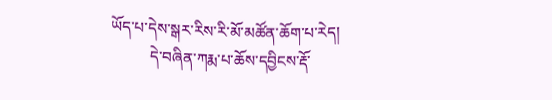ཡོད་པ་དེས་སྒར་རིས་རི་མོ་མཚོན་ཆོག་པ་རེད།
          དེ་བཞིན་ཀརྨ་པ་ཆོས་དབྱིངས་རྡོ་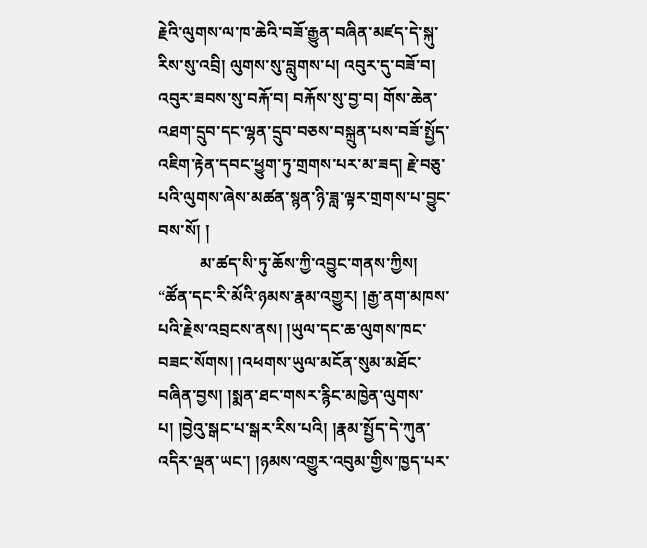རྗེའི་ལུགས་ལ་ཁ་ཆེའི་བཟོ་རྒྱུན་བཞིན་མཛད་དེ་སྐུ་རིས་སུ་འབྲི། ལུགས་སུ་བླུགས་པ། འབུར་དུ་བཟོ་བ། འབུར་ཟབས་སུ་བརྐོ་བ། བརྐོས་སུ་བྱ་བ། གོས་ཆེན་འཐག་དྲུབ་དང་ལྷན་དྲུབ་བཅས་བསྐྲུན་པས་བཟོ་སྤྱོད་འཇིག་རྟེན་དབང་ཕྱུག་ཏུ་གྲགས་པར་མ་ཟད། རྗེ་བཅུ་པའི་ལུགས་ཞེས་མཚན་སྙན་ཉི་ཟླ་ལྟར་གྲགས་པ་བྱུང་བས་སོ། །
          མ་ཚད་སི་ཏུ་ཆོས་ཀྱི་འབྱུང་གནས་ཀྱིས། “ཚོན་དང་རི་མོའི་ཉམས་རྣམ་འགྱུར། །རྒྱ་ནག་མཁས་པའི་རྗེས་འབྲངས་ནས། །ཡུལ་དང་ཆ་ལུགས་ཁང་བཟང་སོགས། །འཕགས་ཡུལ་མངོན་སུམ་མཐོང་བཞིན་བྱས། །སྨན་ཐང་གསར་རྙིང་མཁྱེན་ལུགས་པ། །བྱེའུ་སྒང་པ་སྒར་རིས་པའི། །རྣམ་སྤྱོད་དེ་ཀུན་འདིར་ལྡན་ཡང་། །ཉམས་འགྱུར་འབུམ་གྱིས་ཁྱད་པར་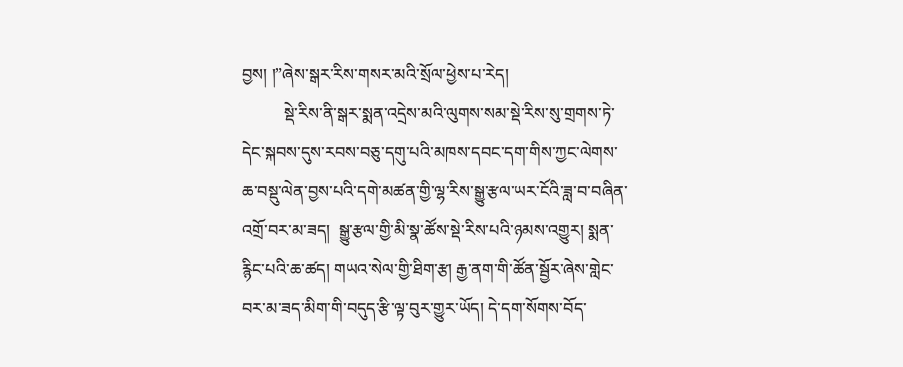བྱས། །”ཞེས་སྒར་རིས་གསར་མའི་སྲོལ་ཕྱེས་པ་རེད།
          སྡེ་རིས་ནི་སྒར་སྨན་འདྲེས་མའི་ལུགས་སམ་སྡེ་རིས་སུ་གྲགས་ཏེ་དེང་སྐབས་དུས་རབས་བཅུ་དགུ་པའི་མཁས་དབང་དག་གིས་ཀྱང་ལེགས་ཆ་བསྡུ་ལེན་བྱས་པའི་དགེ་མཚན་གྱི་ལྷ་རིས་སྒྱུ་རྩལ་ཡར་ངོའི་ཟླ་བ་བཞིན་འགྲོ་བར་མ་ཟད།  སྒྱུ་རྩལ་གྱི་མི་སྣ་ཚོས་སྡེ་རིས་པའི་ཉམས་འགྱུར། སྨན་རྙིང་པའི་ཆ་ཚད། གཡའ་སེལ་གྱི་ཐིག་རྩ། རྒྱ་ནག་གི་ཚོན་སྦྱོར་ཞེས་གླེང་བར་མ་ཟད་མིག་གི་བདུད་རྩི་ལྟ་བུར་གྱུར་ཡོད། དེ་དག་སོགས་བོད་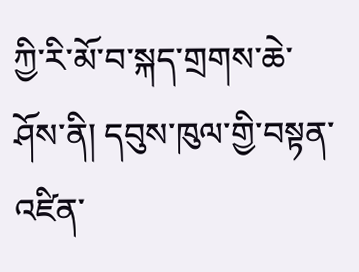ཀྱི་རི་མོ་བ་སྐད་གྲགས་ཆེ་ཤོས་ནི། དབུས་ཁུལ་གྱི་བསྟན་འཛིན་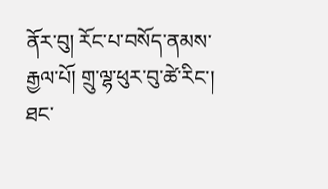ནོར་བུ། རོང་པ་བསོད་ནམས་རྒྱལ་པོ། གྲུ་ལྷ་ཕུར་བུ་ཚེ་རིང་། ཐང་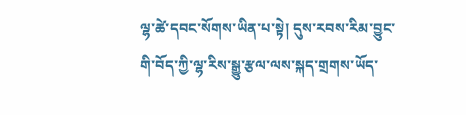ལྷ་ཚེ་དབང་སོགས་ཡིན་པ་སྟེ། དུས་རབས་རིམ་བྱུང་གི་བོད་ཀྱི་ལྷ་རིས་སྒྱུ་རྩལ་ལས་སྐད་གྲགས་ཡོད་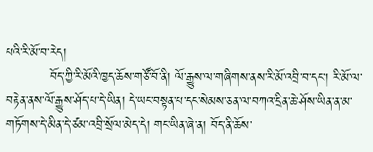པའི་རི་མོ་བ་རེད།
          བོད་ཀྱི་རི་མོའི་ཁྱད་ཆོས་གཙོ་བོ་ནི། ལོ་རྒྱུས་ལ་གཞིགས་ནས་རི་མོ་འབྲི་བ་དང་། རི་མོ་ལ་བརྟེན་ནས་ལོ་རྒྱུས་ཤོད་པ་དེ་ཡིན། དེ་ཡང་བསྟན་པ་དང་སེམས་ཅན་ལ་བཀའ་དྲིན་ཆེ་ཤོས་ཡིན་ན་མ་གཏོགས་དེ་མིན་དེ་ཙམ་འབྲི་སྲོལ་མེད་དེ། གང་ཡིན་ཞེ་ན། བོད་ནི་ཆོས་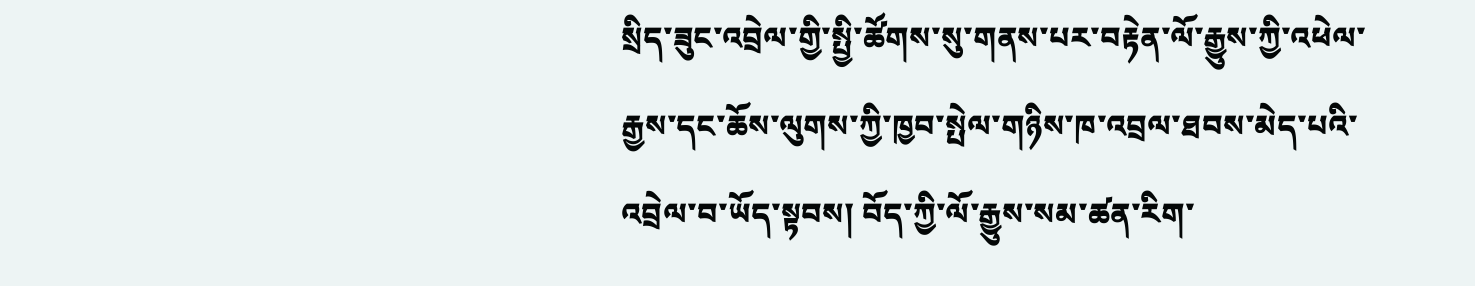སྲིད་ཟུང་འབྲེལ་གྱི་སྤྱི་ཚོགས་སུ་གནས་པར་བརྟེན་ལོ་རྒྱུས་ཀྱི་འཕེལ་རྒྱས་དང་ཆོས་ལུགས་ཀྱི་ཁྱབ་སྤེལ་གཉིས་ཁ་འབྲལ་ཐབས་མེད་པའི་འབྲེལ་བ་ཡོད་སྟབས། བོད་ཀྱི་ལོ་རྒྱུས་སམ་ཚན་རིག་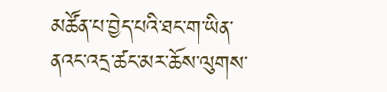མཚོན་པ་བྱེད་པའི་ཐང་ག་ཡིན་ནའང་འདྲ་ཚང་མར་ཆོས་ལུགས་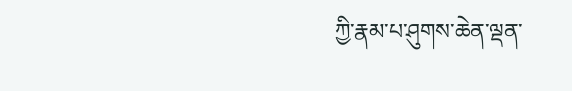ཀྱི་རྣམ་པ་ཤུགས་ཆེན་ལྡན་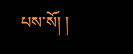པས་སོ། །